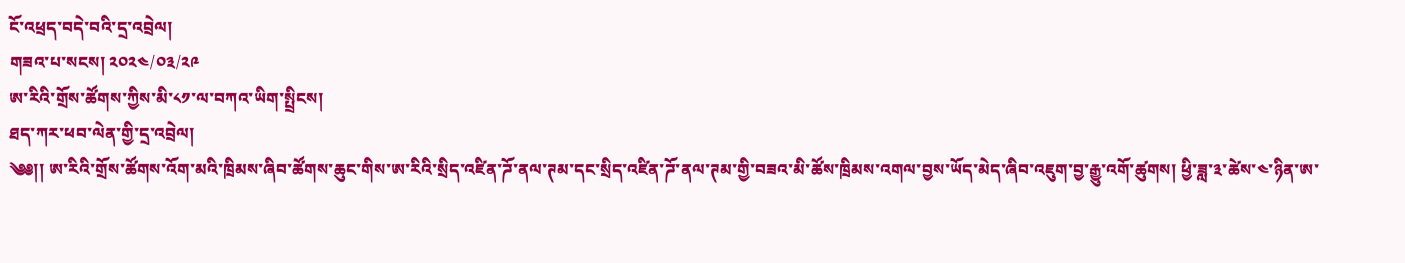ངོ་འཕྲད་བདེ་བའི་དྲ་འབྲེལ།
གཟའ་པ་སངས། ༢༠༢༤/༠༣/༢༩
ཨ་རིའི་གྲོས་ཚོགས་ཀྱིས་མི་༨༡་ལ་བཀའ་ཡིག་སྤྲིངས།
ཐད་ཀར་ཕབ་ལེན་གྱི་དྲ་འབྲེལ།
༄༅།། ཨ་རིའི་གྲོས་ཚོགས་འོག་མའི་ཁྲིམས་ཞིབ་ཚོགས་ཆུང་གིས་ཨ་རིའི་སྲིད་འཛིན་ཌོ་ནལ་ཊམ་དང་སྲིད་འཛིན་ཌོ་ནལ་ཊམ་གྱི་བཟའ་མི་ཚོས་ཁྲིམས་འགལ་བྱས་ཡོད་མེད་ཞིབ་འཇུག་བྱ་རྒྱུ་འགོ་ཚུགས། ཕྱི་ཟླ་༣་ཚེས་༤་ཉིན་ཨ་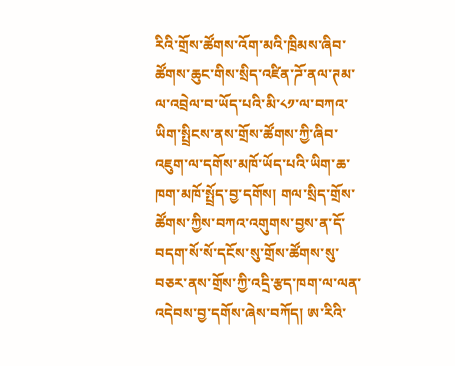རིའི་གྲོས་ཚོགས་འོག་མའི་ཁྲིམས་ཞིབ་ཚོགས་ཆུང་གིས་སྲིད་འཛིན་ཌོ་ནལ་ཊམ་ལ་འབྲེལ་བ་ཡོད་པའི་མི་༨༡་ལ་བཀའ་ཡིག་སྤྲིངས་ནས་གྲོས་ཚོགས་ཀྱི་ཞིབ་འཇུག་ལ་དགོས་མཁོ་ཡོད་པའི་ཡིག་ཆ་ཁག་མཁོ་སྤྲོད་བྱ་དགོས། གལ་སྲིད་གྲོས་ཚོགས་ཀྱིས་བཀའ་འགུགས་བྱས་ན་དོ་བདག་སོ་སོ་དངོས་སུ་གྲོས་ཚོགས་སུ་བཅར་ནས་གྲོས་ཀྱི་འདྲི་རྩད་ཁག་ལ་ལན་འདེབས་བྱ་དགོས་ཞེས་བཀོད། ཨ་རིའི་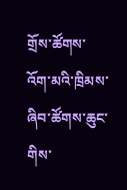གྲོས་ཚོགས་འོག་མའི་ཁྲིམས་ཞིབ་ཚོགས་ཆུང་གིས་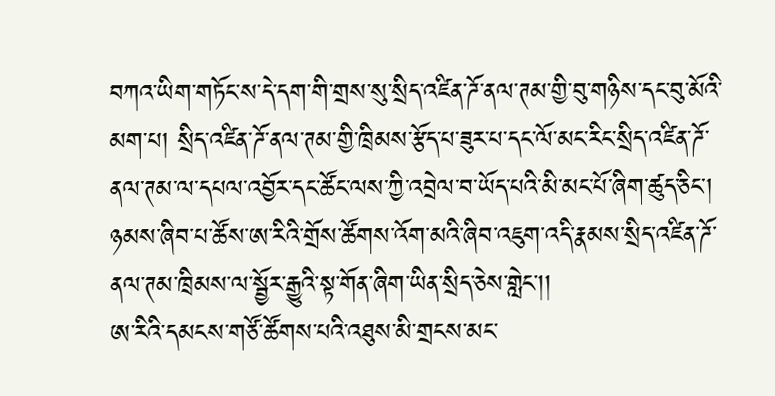བཀའ་ཡིག་གཏོང་ས་དེ་དག་གི་གྲས་སུ་སྲིད་འཛིན་ཌོ་ནལ་ཊམ་གྱི་བུ་གཉིས་དང་བུ་མོའི་མག་པ། སྲིད་འཛིན་ཌོ་ནལ་ཊམ་གྱི་ཁྲིམས་རྩོད་པ་ཟུར་པ་དང་ལོ་མང་རིང་སྲིད་འཛིན་ཌོ་ནལ་ཊམ་ལ་དཔལ་འབྱོར་དང་ཚོང་ལས་ཀྱི་འབྲེལ་བ་ཡོད་པའི་མི་མང་པོ་ཞིག་ཚུད་ཅིང་། ཉམས་ཞིབ་པ་ཚོས་ཨ་རིའི་གྲོས་ཚོགས་འོག་མའི་ཞིབ་འཇུག་འདི་རྣམས་སྲིད་འཛིན་ཌོ་ནལ་ཊམ་ཁྲིམས་ལ་སྦྱོར་རྒྱུའི་སྟ་གོན་ཞིག་ཡིན་སྲིད་ཅེས་གླེང་།།
ཨ་རིའི་དམངས་གཙོ་ཚོགས་པའི་འཐུས་མི་གྲངས་མང་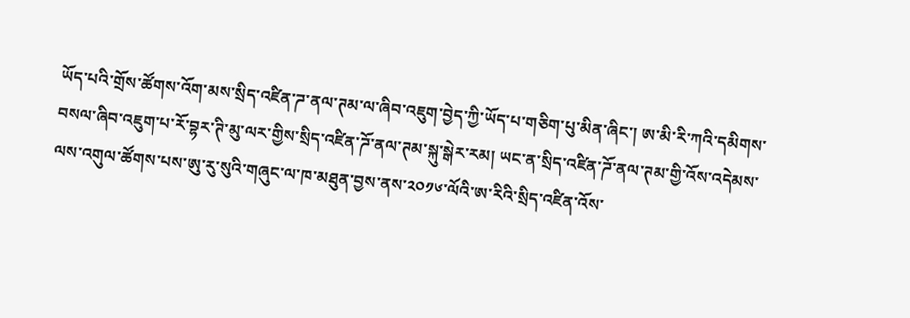ཡོད་པའི་གྲོས་ཚོགས་འོག་མས་སྲིད་འཛིན་ཌ་ནལ་ཊམ་ལ་ཞིབ་འཇུག་བྱེད་ཀྱི་ཡོད་པ་གཅིག་པུ་མིན་ཞིང་། ཨ་མི་རི་ཀའི་དམིགས་བསལ་ཞིབ་འཇུག་པ་རོ་བྷར་ཊི་མུ་ལར་གྱིས་སྲིད་འཛིན་ཌོ་ནལ་ཊམ་སྐུ་སྒེར་རམ། ཡང་ན་སྲིད་འཛིན་ཌོ་ནལ་ཊམ་གྱི་འོས་འདེམས་ལས་འགུལ་ཚོགས་པས་ཨུ་རུ་སུའི་གཞུང་ལ་ཁ་མཐུན་བྱས་ནས་༢༠༡༦་ལོའི་ཨ་རིའི་སྲིད་འཛིན་འོས་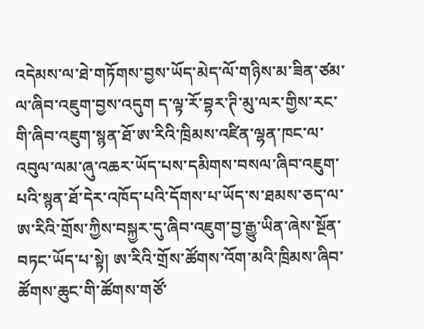འདེམས་ལ་ཐེ་གཏོགས་བྱས་ཡོད་མེད་ལོ་གཉིས་མ་ཟིན་ཙམ་ལ་ཞིབ་འཇུག་བྱས་འདུག ད་ལྟ་རོ་བྷར་ཊི་མུ་ལར་གྱིས་རང་གི་ཞིབ་འཇུག་སྙན་ཐོ་ཨ་རིའི་ཁྲིམས་འཛིན་ལྷན་ཁང་ལ་འབུལ་ལམ་ཞུ་འཆར་ཡོད་པས་དམིགས་བསལ་ཞིབ་འཇུག་པའི་སྙན་ཐོ་དེར་འཁོད་པའི་དོགས་པ་ཡོད་ས་ཐམས་ཅད་ལ་ཨ་རིའི་གྲོས་ཀྱིས་བསྐྱར་དུ་ཞིབ་འཇུག་བྱ་རྒྱུ་ཡིན་ཞེས་སྔོན་བཏང་ཡོད་པ་སྟེ། ཨ་རིའི་གྲོས་ཚོགས་འོག་མའི་ཁྲིམས་ཞིབ་ཚོགས་ཆུང་གི་ཚོགས་གཙོ་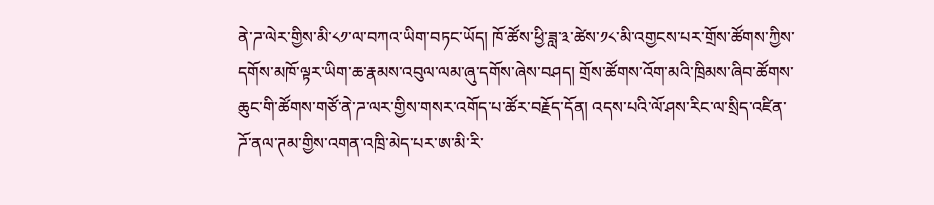ནེ་ཌ་ལེར་གྱིས་མི་༨༡་ལ་བཀའ་ཡིག་བཏང་ཡོད། ཁོ་ཚོས་ཕྱི་ཟླ་༣་ཚེས་༡༨་མི་འགྱངས་པར་གྲོས་ཚོགས་ཀྱིས་དགོས་མཁོ་ལྟར་ཡིག་ཆ་རྣམས་འབུལ་ལམ་ཞུ་དགོས་ཞེས་བཤད། གྲོས་ཚོགས་འོག་མའི་ཁྲིམས་ཞིབ་ཚོགས་ཆུང་གི་ཚོགས་གཙོ་ནེ་ཌ་ལར་གྱིས་གསར་འགོད་པ་ཚོར་བརྗོད་དོན། འདས་པའི་ལོ་ཤས་རིང་ལ་སྲིད་འཛིན་ཌོ་ནལ་ཊམ་གྱིས་འགན་འཁྲི་མེད་པར་ཨ་མི་རི་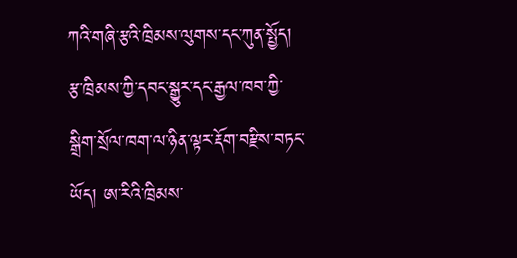ཀའི་གཞི་རྩའི་ཁྲིམས་ལུགས་དང་ཀུན་སྤྱོད། རྩ་ཁྲིམས་ཀྱི་དབང་སྒྱུར་དང་རྒྱལ་ཁབ་ཀྱི་སྒྲིག་སྲོལ་ཁག་ལ་ཉིན་ལྟར་རྡོག་བརྫིས་བཏང་ཡོད། ཨ་རིའི་ཁྲིམས་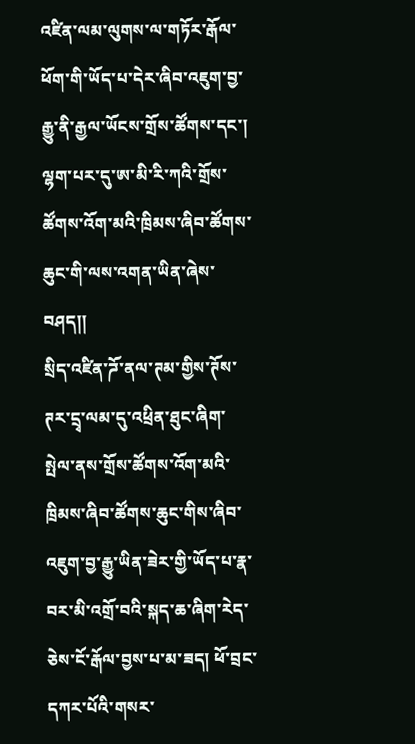འཛིན་ལམ་ལུགས་ལ་གཏོར་རྒོལ་ཕོག་གི་ཡོད་པ་དེར་ཞིབ་འཇུག་བྱ་རྒྱུ་ནི་རྒྱལ་ཡོངས་གྲོས་ཚོགས་དང་། ལྷག་པར་དུ་ཨ་མི་རི་ཀའི་གྲོས་ཚོགས་འོག་མའི་ཁྲིམས་ཞིབ་ཚོགས་ཆུང་གི་ལས་འགན་ཡིན་ཞེས་བཤད།།
སྲིད་འཛིན་ཌོ་ནལ་ཊམ་གྱིས་ཊོས་ཊར་དྲྭ་ལམ་དུ་འཕྲིན་ཐུང་ཞིག་སྤེལ་ནས་གྲོས་ཚོགས་འོག་མའི་ཁྲིམས་ཞིབ་ཚོགས་ཆུང་གིས་ཞིབ་འཇུག་བྱ་རྒྱུ་ཡིན་ཟེར་གྱི་ཡོད་པ་རྣ་བར་མི་འགྲོ་བའི་སྐད་ཆ་ཞིག་རེད་ཅེས་ངོ་རྒོལ་བྱས་པ་མ་ཟད། ཕོ་བྲང་དཀར་པོའི་གསར་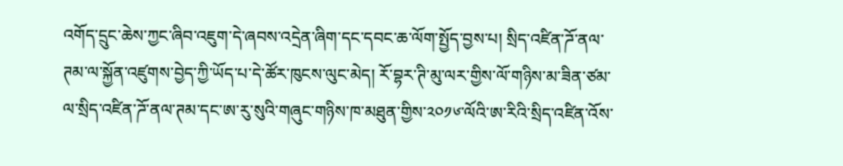འགོད་དྲུང་ཆེས་ཀྱང་ཞིབ་འཇུག་དེ་ཞབས་འདྲེན་ཞིག་དང་དབང་ཆ་ལོག་སྤྱོད་བྱས་པ། སྲིད་འཛིན་ཌོ་ནལ་ཊམ་ལ་སྐྱོན་འཛུགས་བྱེད་ཀྱི་ཡོད་པ་དེ་ཚོར་ཁུངས་ལུང་མེད། རོ་བྷར་ཊི་མུ་ལར་གྱིས་ལོ་གཉིས་མ་ཟིན་ཙམ་ལ་སྲིད་འཛིན་ཌོ་ནལ་ཊམ་དང་ཨ་རུ་སུའི་གཞུང་གཉིས་ཁ་མཐུན་གྱིས་༢༠༡༦་ལོའི་ཨ་རིའི་སྲིད་འཛིན་འོས་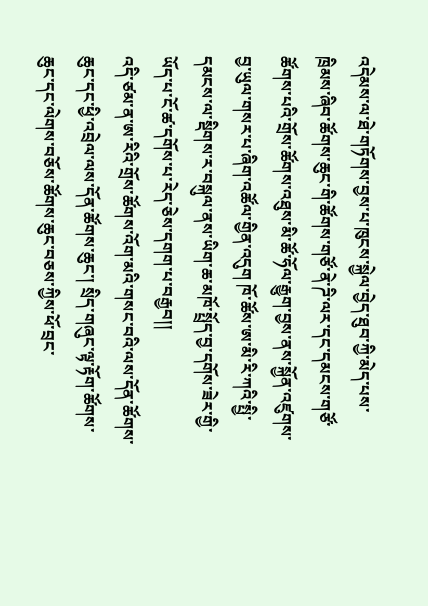འདེམས་ལ་ཐེ་གཏོགས་བྱས་པ་ཁུངས་སྐྱེལ་བྱེད་ཐུབ་ཀྱི་མེད་པས་ཁྲིམས་ཞིབ་ཚོགས་ཆུང་གི་ཚོགས་གཙོ་ནེ་ཌི་ལར་དང་དམངས་གཙོ་ཚོགས་པའི་གྲོས་ཚོགས་འཐུས་མི་ཚོ་ཧོལ་རྒྱུག་བྱས་ནས་སྐྱོན་འཛུགས་བྱ་ཡུལ་གསར་པ་ཞིག་འཚོལ་གྱིན་འདུག ཁོ་ཚོས་ཨ་མི་རི་ཀའི་སྤྱི་དམངས་ལ་སྡིགས་ར་བསྐུལ་ནས་ཡིག་ཆ་མཁོ་སྤྲོད་བྱ་དགོས་ཟེར་གྱི་ཡོད་པ་ངོ་ཚ་དགོས་པ་རེད་ཅེས་དགག་པ་བརྒྱབ།།
འདི་ཙམ་ན་ཨ་རིའི་གྲོས་ཚོགས་འོག་མའི་གསང་བའི་ལས་དོན་ཚོགས་ཆུང་དང་ཕྱི་འབྲེལ་ལས་དོན་ཚོགས་ཆུང་། སྲིད་གཞུང་ལྟ་རྟོག་ཚོགས་ཆུང་དང་ལེགས་བཅོས་ཚོགས་ཆུང་བཅས་ཀྱིས་ཕོ་བྲང་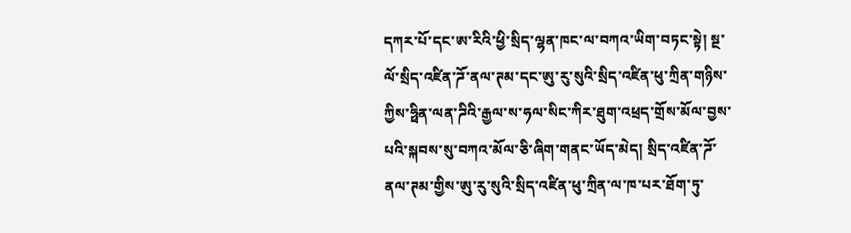དཀར་པོ་དང་ཨ་རིའི་ཕྱི་སྲིད་ལྷན་ཁང་ལ་བཀའ་ཡིག་བཏང་སྟེ། སྔ་ལོ་སྲིད་འཛིན་ཌོ་ནལ་ཊམ་དང་ཨུ་རུ་སུའི་སྲིད་འཛིན་ཕུ་ཀྲིན་གཉིས་ཀྱིས་ཧྥིན་ལན་ཌིའི་རྒྱལ་ས་ཧལ་སིང་ཀིར་ཐུག་འཕྲད་གྲོས་མོལ་བྱས་པའི་སྐབས་སུ་བཀའ་མོལ་ཅི་ཞིག་གནང་ཡོད་མེད། སྲིད་འཛིན་ཌོ་ནལ་ཊམ་གྱིས་ཨུ་རུ་སུའི་སྲིད་འཛིན་ཕུ་ཀྲིན་ལ་ཁ་པར་ཐོག་ཏུ་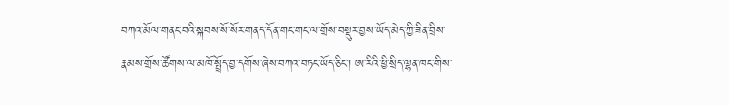བཀའ་མོལ་གནང་བའི་སྐབས་སོ་སོར་གནད་དོན་གང་གང་ལ་གྲོས་བསྡུར་བྱས་ཡོད་མེད་ཀྱི་ཟིན་བྲིས་རྣམས་གྲོས་ཚོགས་ལ་མཁོ་སྤྲོད་བྱ་དགོས་ཞེས་བཀའ་བཏང་ཡོད་ཅིང་། ཨ་རིའི་ཕྱི་སྲིད་ལྷན་ཁང་གིས་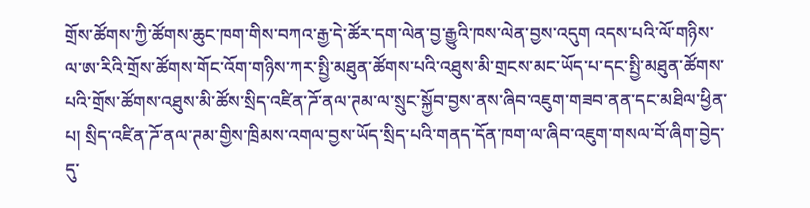གྲོས་ཚོགས་ཀྱི་ཚོགས་ཆུང་ཁག་གིས་བཀའ་རྒྱ་དེ་ཚོར་དག་ལེན་བྱ་རྒྱུའི་ཁས་ལེན་བྱས་འདུག འདས་པའི་ལོ་གཉིས་ལ་ཨ་རིའི་གྲོས་ཚོགས་གོང་འོག་གཉིས་ཀར་སྤྱི་མཐུན་ཚོགས་པའི་འཐུས་མི་གྲངས་མང་ཡོད་པ་དང་སྤྱི་མཐུན་ཚོགས་པའི་གྲོས་ཚོགས་འཐུས་མི་ཚོས་སྲིད་འཛིན་ཌོ་ནལ་ཊམ་ལ་སྲུང་སྐྱོབ་བྱས་ནས་ཞིབ་འཇུག་གཟབ་ནན་དང་མཐིལ་ཕྱིན་པ། སྲིད་འཛིན་ཌོ་ནལ་ཊམ་གྱིས་ཁྲིམས་འགལ་བྱས་ཡོད་སྲིད་པའི་གནད་དོན་ཁག་ལ་ཞིབ་འཇུག་གསལ་བོ་ཞིག་བྱེད་དུ་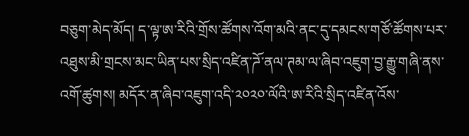བཅུག་མེད་མོད། ད་ལྟ་ཨ་རིའི་གྲོས་ཚོགས་འོག་མའི་ནང་དུ་དམངས་གཙོ་ཚོགས་པར་འཐུས་མི་གྲངས་མང་ཡིན་པས་སྲིད་འཛིན་ཌོ་ནལ་ཊམ་ལ་ཞིབ་འཇུག་བྱ་རྒྱུ་གཞི་ནས་འགོ་ཚུགས། མདོར་ན་ཞིབ་འཇུག་འདི་༢༠༢༠་ལོའི་ཨ་རིའི་སྲིད་འཛིན་འོས་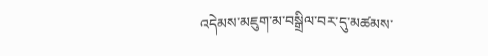འདེམས་མཇུག་མ་བསྒྲིལ་བར་དུ་མཚམས་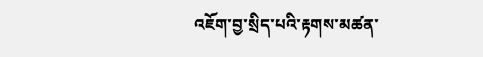འཇོག་བྱ་སྲིད་པའི་རྟགས་མཚན་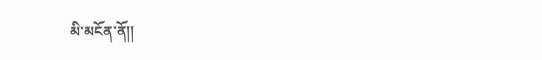མི་མངོན་ནོ།།